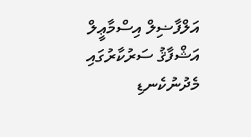އަލްފާޟިލް އިސްމާޢީލް އަޝްފާޤު ސަރުކާރުގައި މެދުނުކެނޑި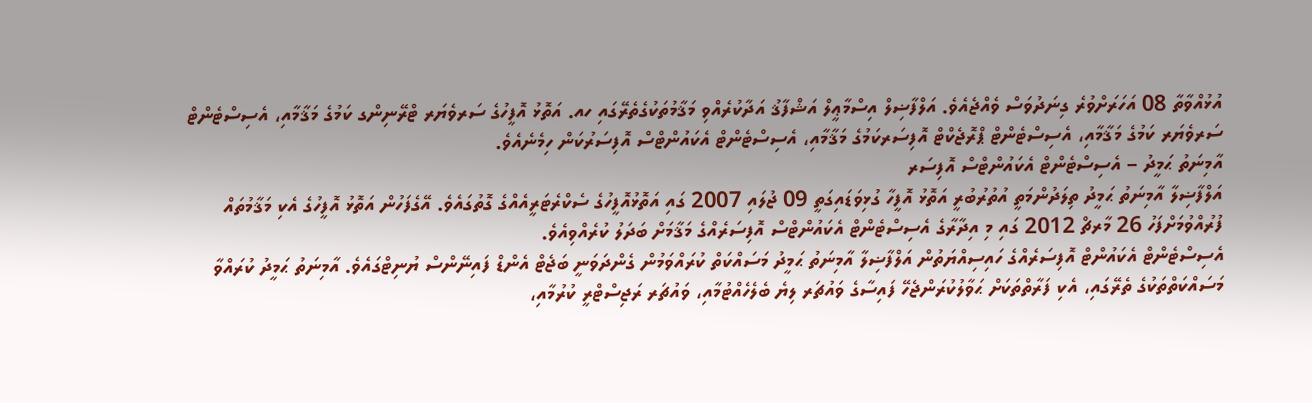އުޅުއްވާތާ 08 އަހަރަށްވުރެ ގިނަދުވަސް ވެއްޖެއެވެ. އަލްފާޟިލް އިސްމާޢީލް އަޝްފާޤު އަދާކުރެއްވި މަޤާމުތަކުގެތެރޭގައި ހއ. އަތޮޅު އޮފީހުގެ ސަރވެޔަރ ޓްރޭނިންގ ކަމުގެ މަޤާމާއި، އެސިސްޓެންޓް ސަރވެޔަރ ކަމުގެ މަޤާމާއި، އެސިސްޓެންޓް ޕްރޮޖެކްޓް އޮފިސަރކަމުގެ މަޤާމާއި، އެސިސްޓެންޓް އެކައުންޓްސް އޮފިސަރުކަން ހިމެނެއެވެ.
އާމިނަތު ޙަމީދު – އެސިސްޓެންޓް އެކައުންޓްސް އޮފިސަރ
އަލްފާޟިލާ އާމިނަތު ޙަމީދު ތިލަދުންމަތީ އުތުރުބުރީ އަތޮޅު އޮފީހާ ގުޅިވަޑައިގަތީ 09 ޖުލައި 2007 ގައި އަތޮޅުއޮފީހުގެ ސެކްރެޓަރީއެއްގެ ގޮތުގައެވެ. އޭގެފަހުން އަތޮޅު އޮފީހުގެ އެކި މަޤާމުތައް ފުރުއްވުމަށްފަހު 26 މާރޗް 2012 ގައި މި އިދާރާގެ އެސިސްޓެންޓް އެކައުންޓްސް އޮފިސަރެއްގެ މަޤާމަށް ބަދަލު ކުރެއްވިއެވެ.
އެސިސްޓެންޓް އެކައުންޓް އޮފިސަރެއްގެ ހައިސިއްޔަތުން އަލްފާޟިލާ އާމިނަތު ޙަމީދު މަސައްކަތް ކުރައްވަމުން ގެންދަވަނީ ބަޖެޓް އެންޑް ފައިނޭންސް ޔުނިޓްގައެވެ. އާމިނަތު ޙަމީދު ކުރައްވާ މަސައްކަތްތަކުގެ ތެރޭގައި، އެކި ފަރާތްތަކަށް ޙަވާލުކުރަންޖެހޭ ފައިސާގެ ވައުޗަރ ލިޔެ ބެލެހެއްޓުމާއި، ވައުޗަރ ރަޖިސްޓްރީ ކުރުމާއި،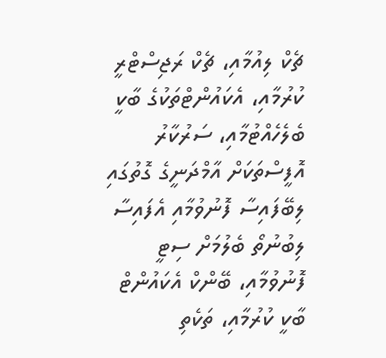ޗެކް ލިއުމާއި، ޗެކް ރަޖިސްޓްރީ ކުރުމާއި، އެކައުންޓްތަކުގެ ބާކީ ބެލެހެއްޓުމާއި، ސަރުކާރު އޮފީސްތަކަށް އާމްދަނީގެ ގޮތުގައި ލިބޭފައިސާ ފޮނުވުމާއި އެފައިސާ ލިބުނުތޯ ބެލުމަށް ސިޓީ ފޮނުވުމާއި، ބޭންކް އެކައުންޓް ބާކީ ކުރުމާއި، ތަކެތި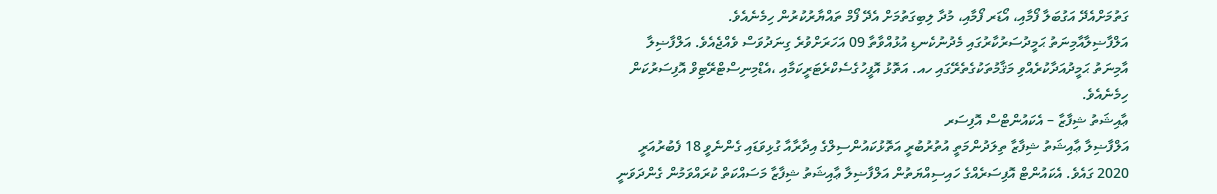ގަތުމަށްއެދޭ އަގުބަލާ ފޯމާއި، އޯޑަރ ފޯމާއި، މުދާ ލިބިގަތުމަށް އެދޭ ފޯމް ތައްޔާރުކުރުން ހިމެނެއެވެ.
އަލްފާޟިލާއާމިނަތު ޙަމީދުސަރުކާރުގައި މެދުނުކެނޑި އުޅުއްވާތާ 09 އަހަރަށްވުރެ ގިނަދުވަސް ވެއްޖެއެވެ. އަލްފާޟިލާ އާމިނަތު ޙަމީދުއަދާކުރެއްވި މަޤާމުތަކުގެތެރޭގައި ހއ. އަތޮޅު އޮފީހުގެސެކްރެޓަރީކަމާއި ،އެޑްމިނިސްޓްރޭޓިވް އޮފިސަރުކަން ހިމެނެއެވެ.
ޢާއިޝަތު ޝިފާޒާ – އެކައުންޓްސް އޮފިސަރ
އަލްފާޟިލާ ޢާއިޝަތު ޝިފާޒާ ތިލަދުންމަތީ އުތުރުބުރީ އަތޮޅުކައުންސިލްގެ އިދާރާއާ ގުޅިވަޑައި ގެންނެވީ 18 ފެބުރުއަރީ 2020 ގައެވެ. އެކައުންޓް އޮފިސަރެއްގެ ހައިސިއްޔަތުން އަލްފާޟިލާ ޢާއިޝަތު ޝިފާޒާ މަސައްކަތް ކުރައްވަމުން ގެންދަވަނީ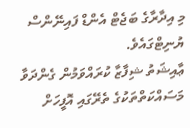މި އިދާރާގެ ބަޖެޓް އެންޑް ފައިނޭންސް ޔުނިޓްގައެވެ.
ޢާއިޝަތު ޝިފާޒާ ކުރައްވަމުން ގެންދަވާ މަސައްކަތްތަކުގެ ތެރޭގައި އޮފީހަށް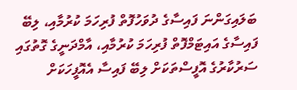ބަލައިގަންނަ ފައިސާގެ ދުވަހުފޮތް ފުރިހަމަ ކުރުމާއި، ލިބޭ ފައިސާގެ އައިޓަމްފޮތް ފުރިހަމަ ކުރުމާއި، އާމްދަނީގެ ގޮތުގައި ސަރުކާރުގެ އޮފީސްތަކަށް ލިބޭ ފައިސާ އެއޮފީހަކަށް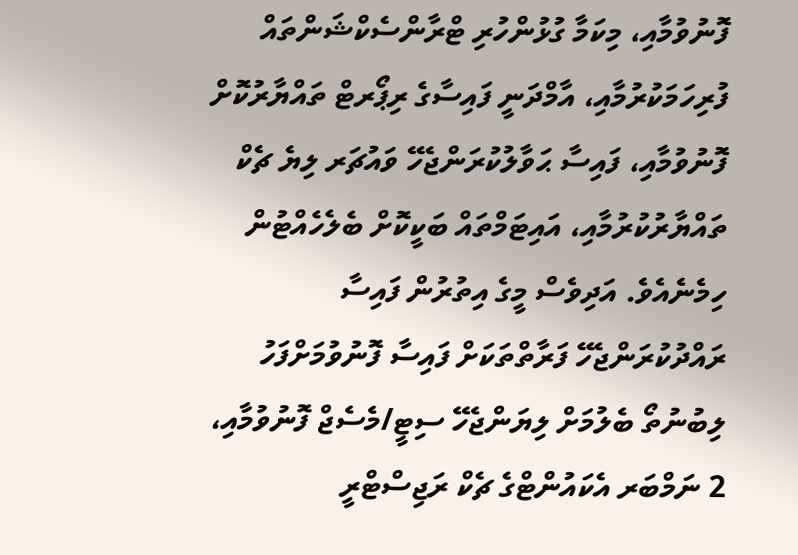ފޮނުވުމާއި، މިކަމާ ގުޅުންހުރި ޓްރާންސެކްޝަންތައް ފުރިހަމަކުރުމާއި، އާމްދަނީ ފައިސާގެ ރިޕޯރޓް ތައްޔާރުކޮށް ފޮނުވުމާއި، ފައިސާ ޙަވާލުކުރަންޖެހޭ ވައުޗަރ ލިޔެ ޗެކް ތައްޔާރުކުރުމާއި، އައިޓަމްތައް ބަކީކޮށް ބެލެހެއްޓުން ހިމެނެއެވެ. އަދިވެސް މީގެ އިތުރުން ފައިސާ ރައްދުކުރަންޖެހޭ ފަރާތްތަކަށް ފައިސާ ފޮނުވުމަށްފަހު ލިބުނުތޯ ބެލުމަށް ލިޔަންޖެހޭ ސިޓީ/މެސެޖް ފޮނުވުމާއި، 2 ނަމްބަރ އެކައުންޓްގެ ޗެކް ރަޖިސްޓްރީ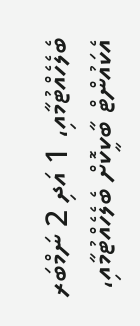ބެލެހެއްޓުމާއި، 1 އަދި 2 ނަމްބަރ އެކައުންޓް ބާކީކޮށް ބެލެހެއްޓުމާއި،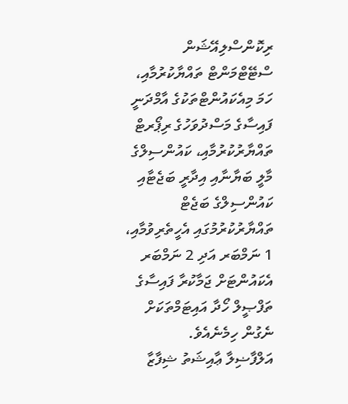ރިކޮންސްލިއޭޝަން ސްޓޭޓްމަންޓް ތައްޔާކުރުމާއި، ހަމަ މިއެކައުންޓްތަކުގެ އާމްދަނީ ފައިސާގެ މަސްދުވަހުގެ ރިޕޯރޓް ތައްޔާރުކުރުމާއި، ކައުންސިލްގެ މާލީ ބަޔާނާއި އިދާރީ ބަޖެޓާއި ކައުންސިލްގެ ބަޖެޓް ތައްޔާރުކުރުމުގައި އެހީތެރިވުމާއި، 1 ނަމްބަރ އަދި 2 ނަމްބަރ އެކައުންޓަށް ޖަމާކުރާ ފައިސާގެ ތަފްޞީލް ހޯދާ އައިޓަމްތަކަށް ނެގުން ހިމެނެއެވެ.
އަލްފާޟިލާ ޢާއިޝަތު ޝިފާޒާ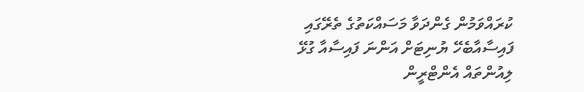ކުރައްވަމުން ގެންދަވާ މަސައްކަތުގެ ތެރޭގައި ފައިސާއާބެހޭ ޔުނިޓަށް އަންނަ ފައިސާއާ ގުޅޭ ލިއުންތައް އެންޓްރީން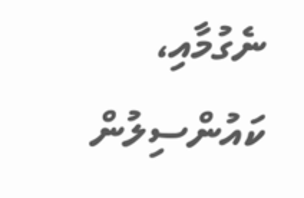ނެގުމާއި، ކައުންސިލުން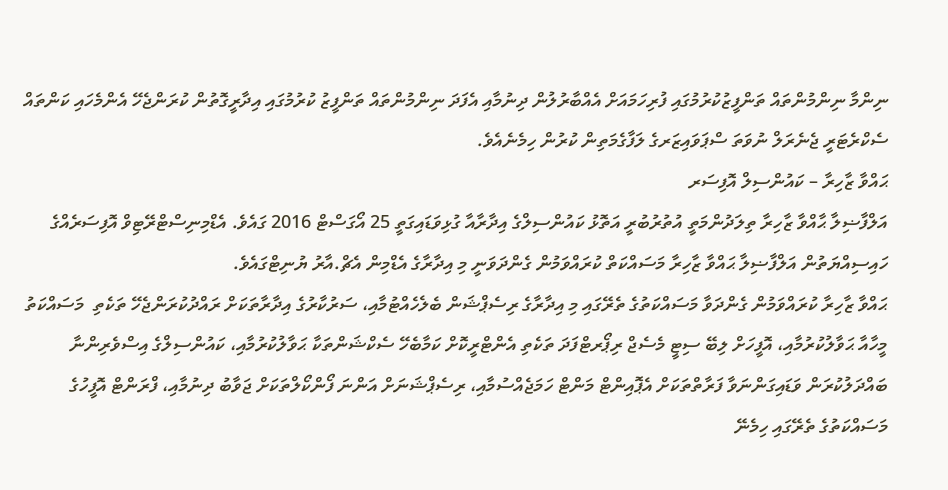ނިންމާ ނިންމުންތައް ތަންފީޒުކުރުމުގައި ފުރިހަމައަށް އެއްބާރުލުން ދިނުމާއި އެފަދަ ނިންމުންތައް ތަންފީޒު ކުރުމުގައި އިދާރީގޮތުން ކުރަންޖެހޭ އެންމެހައި ކަންތައް ސެކްރެޓަރީ ޖެނެރަލް ނުވަތަ ސްޕަވައިޒަރގެ ލަފާގެމަތިން ކުރުން ހިމެނެއެވެ.
ޙައްވާ ޒާހިރާ – ކައުންސިލް އޮފިސަރ
އަލްފާޟިލާ ޙާއްވާ ޒާހިރާ ތިލަދުންމަތީ އުތުރުބުރީ އަތޮޅު ކައުންސިލްގެ އިދާރާއާ ގުޅިވަޑައިގަތީ 25 އޯގަސްޓް 2016 ގައެވެ. އެޑްމިނިސްޓްރޭޓިވް އޮފިސަރެއްގެ ހައިސިއްޔަތުން އަލްފާޟިލާ ޙައްވާ ޒާހިރާ މަސައްކަތް ކުރައްވަމުން ގެންދަވަނީ މި އިދާރާގެ އެޑްމިން އެޗް.އާރު ޔުނިޓްގައެވެ.
ޙައްވާ ޒާހިރާ ކުރައްވަމުން ގެންދަވާ މަސައްކަތުގެ ތެރޭގައި މި އިދާރާގެ ރިސެޕްޝަން ބެލެހެއްޓުމާއި، ސަރުކާރުގެ އިދާރާތަކަށް ރައްދުކުރަންޖެހޭ ތަކެތި  މަސައްކަތު މީހާއާ ޙަވާލުކުރުމާއި، އޮފީހަށް ލިބޭ ސިޓީ މެސެޖް ރިޕޯރޓްފަދަ ތަކެތި އެންޓްރީކޮށް ކަމާބެހޭ ސެކްޝަންތަކާ ޙަވާލުކުރުމާއި، ކައުންސިލްގެ އިސްވެރިންނާ ބައްދަލުކުރަން ވަޑައިގަންނަވާ ފަރާތްތަކަށް އެޕޮއިންޓް މަންޓް ހަމަޖެއްސުމާއި، ރިސެޕްޝަނަށް އަންނަ ފޯންކޯލްތަކަށް ޖަވާބު ދިނުމާއި، ފްރަންޓް އޮފީހުގެ މަސައްކަތުގެ ތެރޭގައި ހިމެނޭ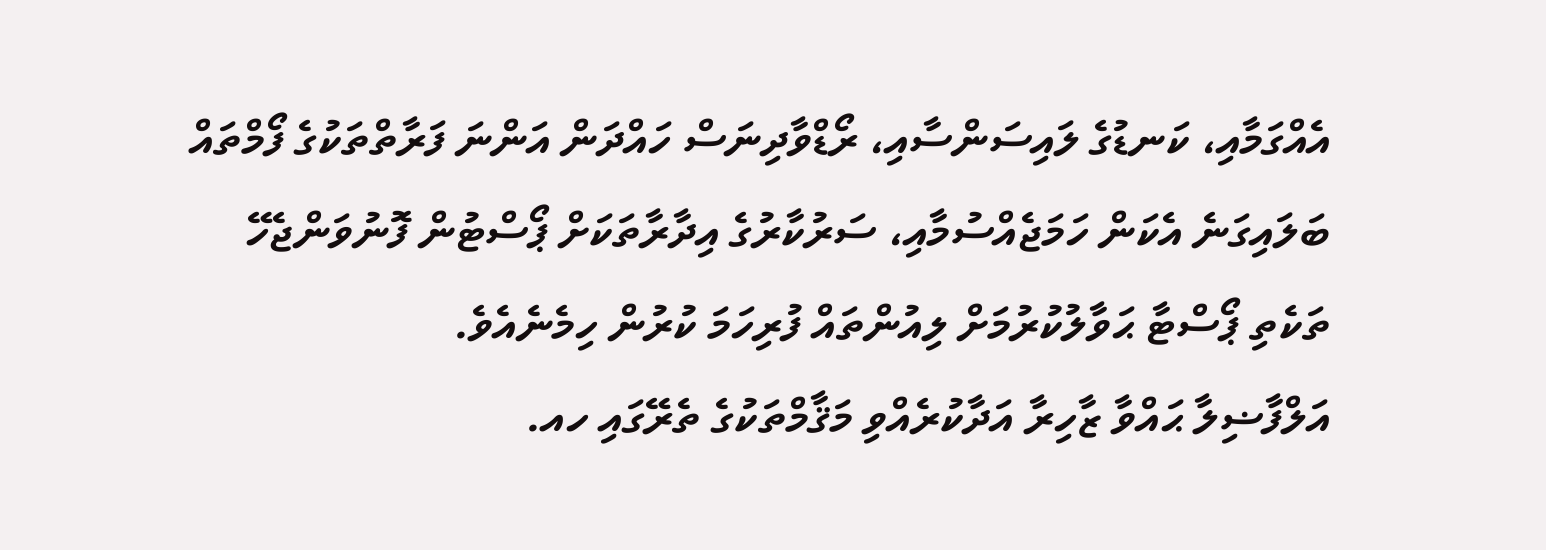އެއްގަމާއި، ކަނޑުގެ ލައިސަންސާއި، ރޯޑްވާދިނަސް ހައްދަން އަންނަ ފަރާތްތަކުގެ ފޯމްތައް ބަލައިގަނެ އެކަން ހަމަޖެއްސުމާއި، ސަރުކާރުގެ އިދާރާތަކަށް ޕޯސްޓުން ފޮނުވަންޖެހޭ ތަކެތި ޕޯސްޓާ ޙަވާލުކުރުމަށް ލިއުންތައް ފުރިހަމަ ކުރުން ހިމެނެއެވެ.
އަލްފާޟިލާ ޙައްވާ ޒާހިރާ އަދާކުރެއްވި މަޤާމްތަކުގެ ތެރޭގައި ހއ.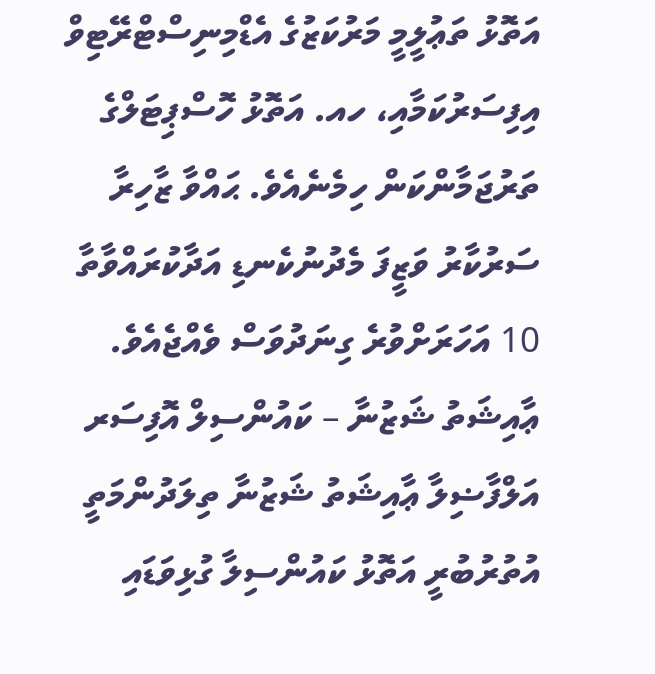އަތޮޅު ތަޢުލީމީ މަރުކަޒުގެ އެޑްމިނިސްޓްރޭޓިވް އިފިސަރުކަމާއި، ހއ. އަތޮޅު ހޮސްޕިޓަލްގެ ތަރުޖަމާންކަން ހިމެނެއެވެ. ޙައްވާ ޒާހިރާ ސަރުކާރު ވަޒީފަ މެދުނުކެނޑި އަދާކުރައްވާތާ 10 އަހަރަށްވުރެ ގިނަދުވަސް ވެއްޖެއެވެ.
ޢާއިޝަތު ޝަޒުނާ – ކައުންސިލް އޮފިސަރ
އަލްފާޟިލާ ޢާއިޝަތު ޝަޒުނާ ތިލަދުންމަތީ އުތުރުބުރީ އަތޮޅު ކައުންސިލާ ގުޅިވަޑައި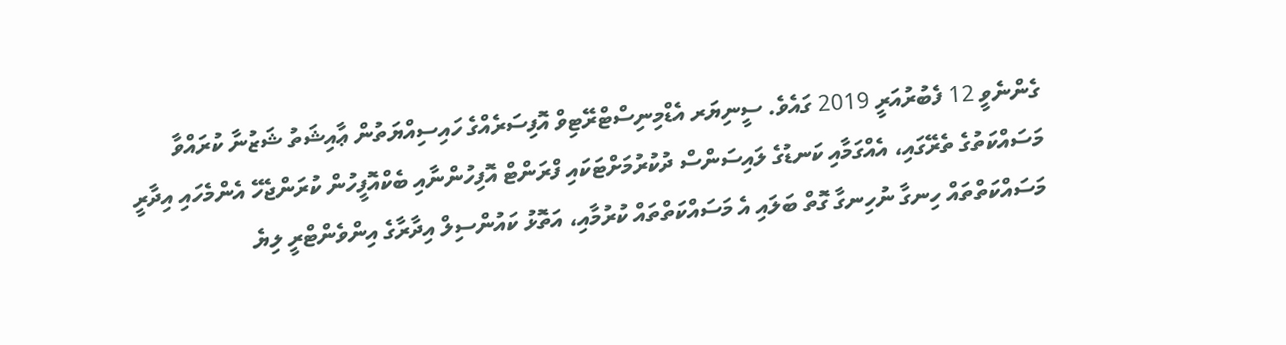ގެންނެވީ 12 ފެބުރުއަރީ 2019 ގައެވެ. ސީނިޔަރ އެޑްމިނިސްޓްރޭޓިވް އޮފިސަރެއްގެ ހައިސިއްޔަތުން ޢާއިޝަތު ޝަޒުނާ ކުރައްވާ މަސައްކަތުގެ ތެރޭގައި، އެއްގަމާއި ކަނޑުގެ ލައިސަންސް ދުކުރުމަށްޓަކައި ފްރަންޓް އޮފިހުންނާއި ބެކްއޮފީހުން ކުރަންޖެހޭ އެންމެހައި އިދާރީ މަސައްކަތްތައް ހިނގާ ނުހިނގާ ގޮތް ބަލައި އެ މަސައްކަތްތައް ކުރުމާއި، އަތޮޅު ކައުންސިލް އިދާރާގެ އިންވެންޓްރީ ލިޔެ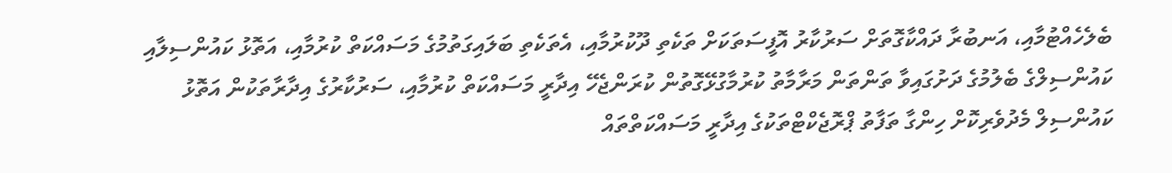ބެލެހެއްޓުމާއި، އަނބުރާ ދައްކާގޮތަށް ސަރުކާރު އޮފީސަތަކަށް ތަކެތި ދޫކުރުމާއި، އެތަކެތި ބަލައިގަތުމުގެ މަސައްކަތް ކުރުމާއި، އަތޮޅު ކައުންސިލާއި ކައުންސިލްގެ ބެލުމުގެ ދަށުގައިވާ ތަންތަން މަރާމާތު ކުރުމާގުޅޭގޮތުން ކުރަންޖެހޭ އިދާރީ މަސައްކަތް ކުރުމާއި، ސަރުކާރުގެ އިދާރާތަކުން އަތޮޅު ކައުންސިލް މެދުވެރިކޮށް ހިންގާ ތަފާތު ޕްރޮޖެކްޓްތަކުގެ އިދާރީ މަސައްކަތްތައް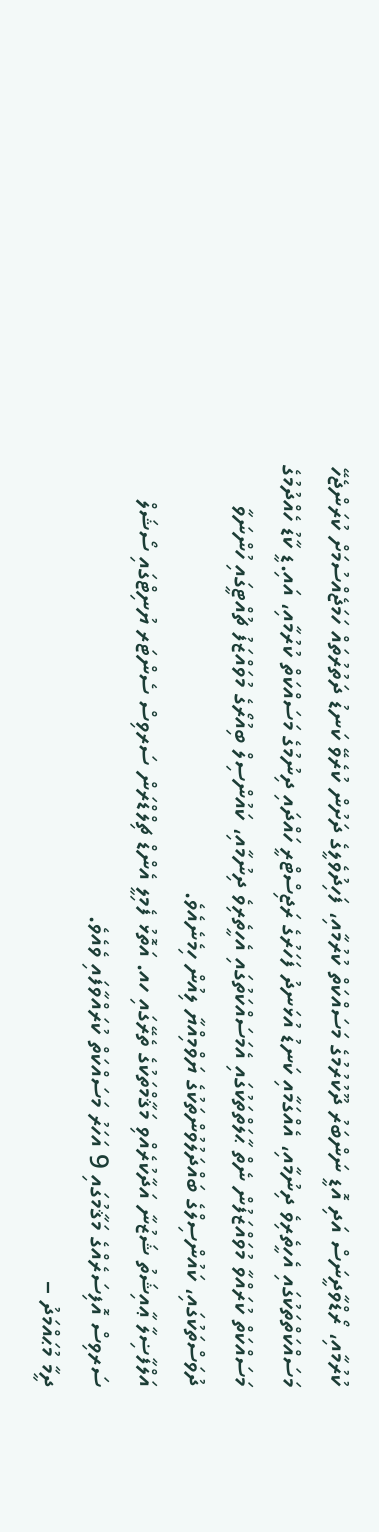ކުރުމާއި، ރޯޑްވާދީނަސް އަދި އޮޑީ ނަންބަރު ދޫކުރުމުގެ މަސައްކަތް ކުރުމާއި، ފަހިދުވެލީގެ ދަށުން ކުރެވޭ ކަނޑު ދަތުރުތައް ހަމަޖެއްސުމަށް ކުރަންޖެހޭ މަސައްކަތްތަކުގައި އެހީތެރިވެ ދިނުމާއި، އެއްގަމާއި ކަނޑު އުޅަނދު ފަހަރުގެ ރަޖިސްޓްރީ ހައްދައި ދިނުމުގެ މަސައްކަތް ކުރުމާއި، އައި.ޑީ ކާޑު ހެއްދުމުގެ މަސައްކަތް ކުރައްވާ މުވައްޒަފުން ނެތް ޙާލަތްތަކުގައި އެމަސައްކަތުގައި އެހީތެރިވެ ދިނުމާއި، ކައުންސިލް ބިއުރޯގެ މުވައްޒަފު ޗުއްޓީގައި ހުންނަވާ ދުވަސްތަކުގައި، ކައުންސިލްގެ ބައްދަލުވުންތަކުގެ ޔަވްމިއްޔާ ލިއުން ހިމެނެއެވެ.
އަލްފާޟިލާ ޢާއިޝަތު ޝަޒުނާ އަދާކުރެއްވި މަޤާމްތަކުގެ ތެރޭގައި ހއ. އަތޮޅު ފެމިލީ އެންޑް ޗިލްޑްރަން ސަރވިސް ސެންޓަރ ޔުނިޓްގައި ސޯޝަލް ސަރވިސް އޮފިސަރެއްގެ މަޤާމުގައި 9 އަހަރު މަސައްކަތް ކުރައްވާފައި ވެއެވެ.
ދީމާ މުޙައްމަދު –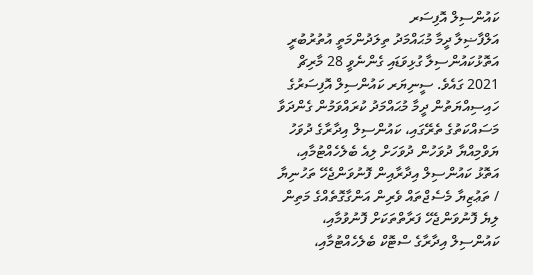ކައުންސިލް އޮފިސަރ
އަލްފާޟިލާ ދީމާ މުޙައްމަދު ތިލަދުންމަތީ އުތުރުބުރީ އަތޮޅުކައުންސިލާ ގުޅިވަޑައި ގެންނެވީ 28 މާރިޗް 2021 ގައެވެ. ސީނިޔަރ ކައުންސިލް އޮފިސަރުގެ ހައިސިއްޔަތުން ދީމާ މުޙައްމަދު ކުރައްވަމުން ގެންދަވާ މަސައްކަތުގެ ތެރޭގައި، ކައުންސިލް އިދާރާގެ ދުވަހު ޔަވްމިއްޔާ ދުވަހުން ދުވަހަށް ލިއެ ބެލެހެއްޓުމާއި، އަތޮޅު ކައުންސިލް އިދާރާއިން ފޮނުވަންޖެހޭ ތަހުނިޔާ / ތަޢުޒިޔާ މެސެޖްތައް ވެރިން އަންގާގޮތެއްގެ މަތިން ލިޔެ ފޮނުވަންޖެހޭ ފަރާތްތަކަށް ފޮނުވުމާއި، ކައުންސިލް އިދާރާގެ ސްޓޮކް ބެލެހެއްޓުމާއި،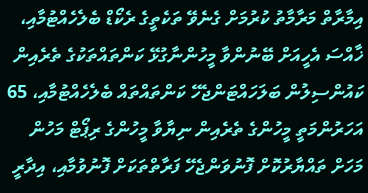އިމާރާތް މަރާމާތު ކުރުމަށް ގެނެވޭ ތަކެތީގެ ރެކޯޑް ބެލެހެއްޓުމާއި، ޚާއްސަ އެހީއަށް ބޭނުންވާ މީހުންނާގުޅޭ ކަންތައްތަކުގެ ތެރެއިން ކައުންސިލުން ބަލަހައްޓަންޖެހޭ ކަންތައްތައް ބެލެހެއްޓުމާއި، 65 އަހަރުންމަތީ މީހުންގެ ތެރެއިން ނިޔާވާ މީހުންގެ ރިޕޯޓް މަހުން މަހަށް ތައްޔާރުކޮށް ފޮނުވަންޖެހޭ ފަރާތްތަކަށް ފޮނުވުމާއި، އިދާރީ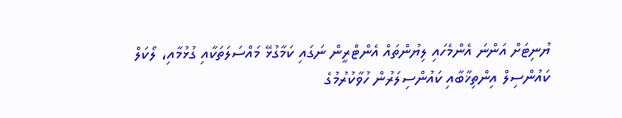ޔުނިޓަށް އަންނަ އެންމެހައި ލިޔުންތައް އެންޓްރީން ނަގައި ކަމާގުޅޭ މައްސަލަތަކާއި ގުޅުމާއި، ލޯކަލް ކައުންސިލް އިންތިޚާބާއި ކައުންސިލަރުން ހުވާކުރުމުގެ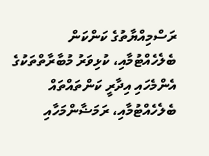ރަސްމިއްޔާތުގެ ކަންކަން ބެލެހެއްޓުމާއި، ކުޅިވަރު މުބާރާތްތަކުގެ އެންމެހައި އިދާރީ ކަންތައްތައް ބެލެހެއްޓުމާއި، ރަމަޟާންމަހާއި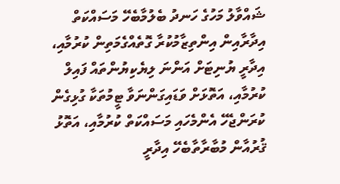ޝައްވާލު މަހުގެ ހަނދު ބެލުމާބެހޭ މަސައްކަތް އިދާރާއިން އިންތިޒާމުކުރާ ގޮތެއްގެމަތިން ކުރުމާއި، އިދާރީ ޔުނިޓަށް އަންނަ ލިޔެކިޔުންތައް ފައިލް ކުރުމާއި، އަތޮޅަށް ވަޑައިގަންނަވާ ޓީމުތަކާ ގުޅިގެން ކުރަންޖެހޭ އެންމެހައި މަސައްކަތް ކުރުމާއި، އަތޮޅު ޤުރުއާން މުބާރާތާބެހޭ އިދާރީ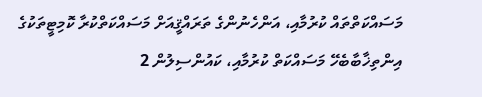މަސައްކަތްތައް ކުރުމާއި، އަންހެނުންގެ ތަރައްޤީއަށް މަސައްކަތްކުރާ ކޮމިޓީތަކުގެ އިންތިޚާބާބެހޭ މަސައްކަތް ކުރުމާއި، ކައުންސިލުން 2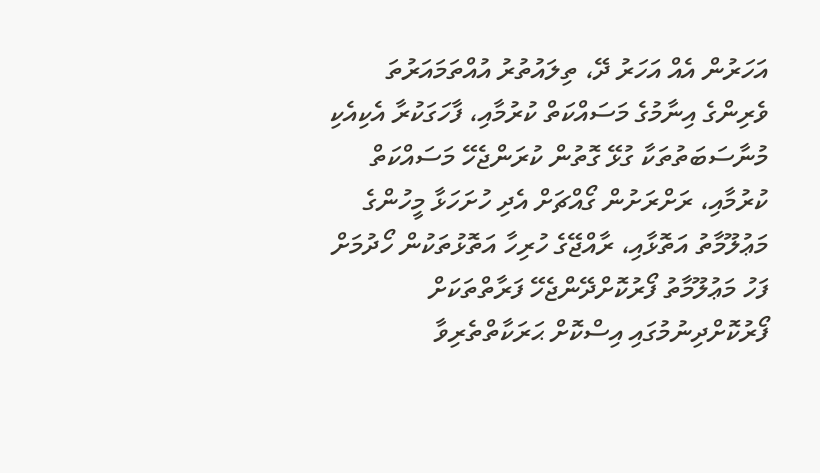އަހަރުން އެއް އަހަރު ދޭ، ތިލައުތުރު އުއްތަމައަރުތަ ވެރިންގެ އިނާމުގެ މަސައްކަތް ކުރުމާއި، ފާހަގަކުރާ އެކިއެކި މުނާސަބަތުތަކާ ގުޅޭ ގޮތުން ކުރަންޖެހޭ މަސައްކަތް ކުރުމާއި، ރަށްރަށުން ގޯއްޗަށް އެދި ހުށަހަޅާ މީހުންގެ މަޢުލޫމާތު އަތޮޅާއި، ރާއްޖޭގެ ހުރިހާ އަތޮޅުތަކުން ހޯދުމަށް ފަހު މަޢުލޫމާތު ފޯރުކޮށްދޭންޖެހޭ ފަރާތްތަކަށް ފޯރުކޮށްދިނުމުގައި އިސްކޮށް ޙަރަކާތްތެރިވާ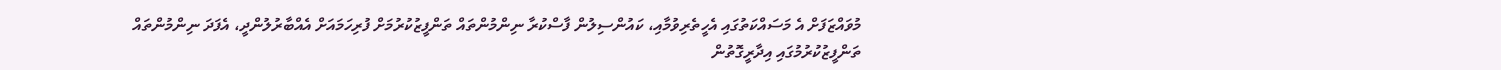މުވައްޒަފަށް އެ މަސައްކަތުގައި އެހީތެރިވުމާއި، ކައުންސިލުން ފާސްކުރާ ނިންމުންތައް ތަންފީޒުކުރުމަށް ފުރިހަމައަށް އެއްބާރުލުންދީ، އެފަދަ ނިންމުންތައް ތަންފީޒުކުރުމުގައި އިދާރީގޮތުން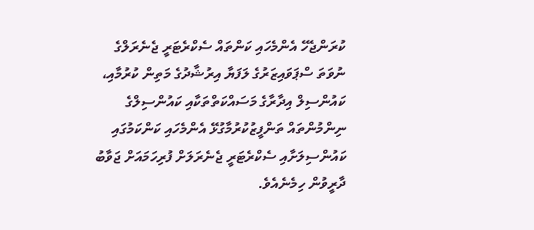ކުރަންޖެހޭ އެންމެހައި ކަންތައް ސެކްރެޓަރީ ޖެނެރަލްގެ ނުވަތަ ސްޕަވައިޒަރުގެ ލަފަޔާ އިރުޝާދުގެ މަތިން ކުރުމާއި، ކައުންސިލް އިދާރާގެ މަސައްކަތްތަކާއި ކައުންސިލްގެ ނިންމުންތައް ތަންފީޒުކުރުމާގުޅޭ އެންމެހައި ކަންކަމުގައި ކައުންސިލަށާއި ސެކްރެޓަރީ ޖެނެރަލަށް ފުރިހަމައަށް ޖަވާބު ދާރީވުން ހިމެނެއެވެ.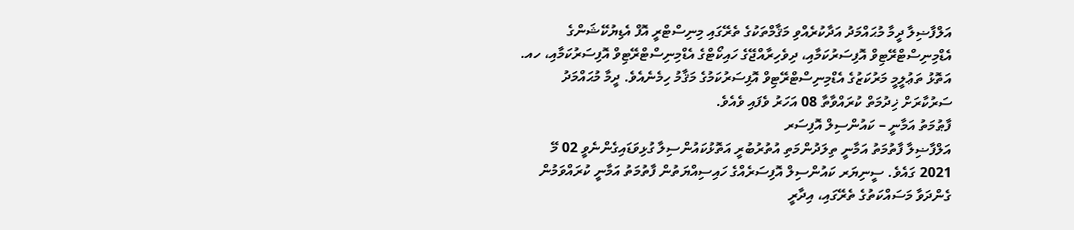އަލްފާޟިލާ ދީމާ މުޙައްމަދު އަދާކުރެއްވި މަޤާމްތަކުގެ ތެރޭގައި މިނިސްޓްރީ އޮފް އެޑިޔުކޭޝަންގެ އެޑްމިނިސްޓްރޭޓިވް އޮފިސަރުކަމާއި، ދިވެހިރާއްޖޭގެ ހައިކޯޓްގެ އެޑްމިނިސްޓްރޭޓިވް އޮފިސަރުކަމާއި، ހއ. އަތޮޅު ތަޢުލީމީ މަރުކަޒުގެ އެޑްމިނިސްޓްރޭޓިވް އޮފިސަރުކަމުގެ މަޤާމު ހިމެނެއެވެ. ދީމާ މުޙައްމަދު ސަރުކާރަށް ޚިދުމަތް ކުރައްވާތާ 08 އަހަރު ވެފައި ވެއެވެ.
ފާޠުމަތު އަމާނީ – ކައުންސިލް އޮފިސަރ
އަލްފާޟިލާ ފާތުމަތު އަމާނީ ތިލަދުންމަތި އުތުރުބުރީ އަތޮޅުކައުންސިލާ ގުޅިވަޑައިގެންނެވީ 02 މޭ 2021 ގައެވެ. ސީނިޔަރ ކައުންސިލް އޮފިސަރެއްގެ ހައިސިއްޔަތުން ފާތުމަތު އަމާނީ ކުރައްވަމުން ގެންދަވާ މަސައްކަތުގެ ތެރޭގައި، އިދާރީ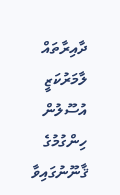ދާއިރާތައް ލާމަރުކަޒީ އުސޫލުން ހިންގުމުގެ ޤާނޫނުގައިވާ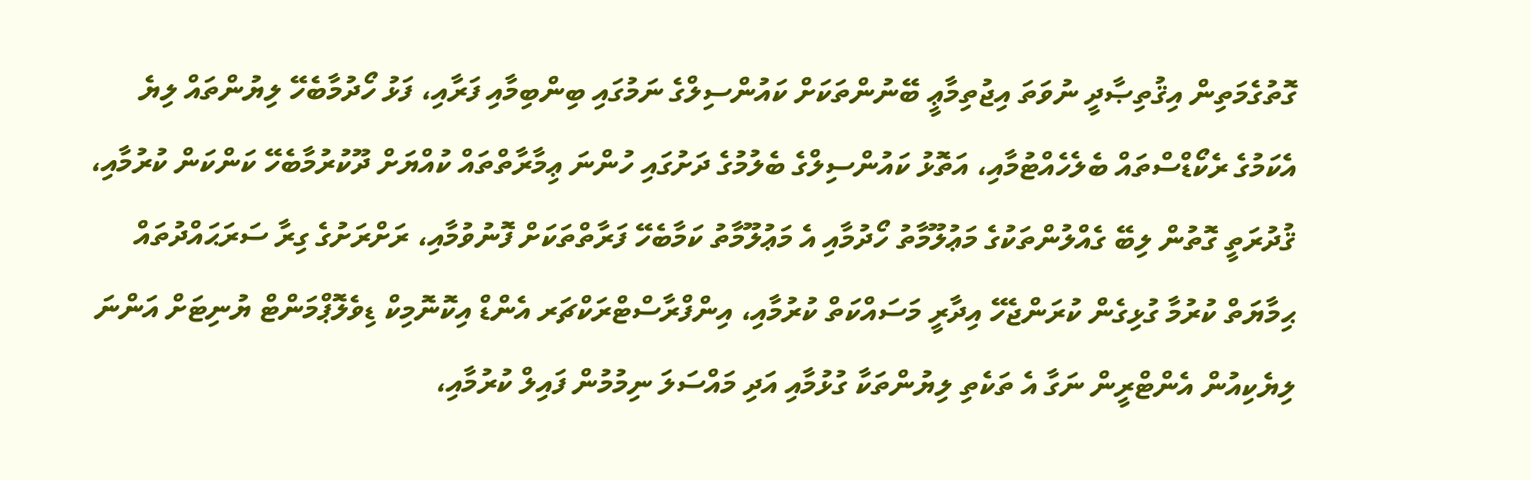ގޮތުގެމަތިން އިޤުތިޞާދީ ނުވަތަ އިޖުތިމާޢީ ބޭނުންތަކަށް ކައުންސިލްގެ ނަމުގައި ބިންބިމާއި ފަރާއި، ފަޅު ހޯދުމާބެހޭ ލިޔުންތައް ލިޔެ އެކަމުގެ ރެކޯޑްސްތައް ބެލެހެއްޓުމާއި، އަތޮޅު ކައުންސިލްގެ ބެލުމުގެ ދަށުގައި ހުންނަ ޢިމާރާތްތައް ކުއްޔަށް ދޫކުރުމާބެހޭ ކަންކަން ކުރުމާއި، ޤުދުރަތީ ގޮތުން ލިބޭ ގެއްލުންތަކުގެ މަޢުލޫމާތު ހޯދުމާއި އެ މަޢުލޫމާތު ކަމާބެހޭ ފަރާތްތަކަށް ފޮނުވުމާއި، ރަށްރަށުގެ ގިރާ ސަރަޙައްދުތައް ޙިމާޔަތް ކުރުމާ ގުޅިގެން ކުރަންޖެހޭ އިދާރީ މަސައްކަތް ކުރުމާއި، އިންފްރާސްޓްރަކްޗަރ އެންޑް އިކޮނޮމިކް ޑިވެލޮޕްމަންޓް ޔުނިޓަށް އަންނަ ލިޔެކިއުން އެންޓްރީން ނަގާ އެ ތަކެތި ލިޔުންތަކާ ގުޅުމާއި އަދި މައްސަލަ ނިމުމުން ފައިލް ކުރުމާއި،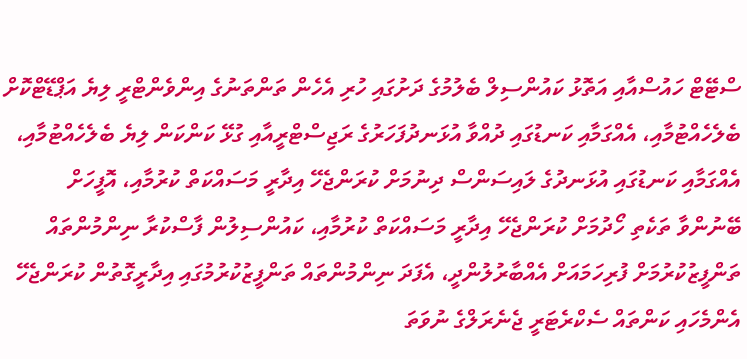ސްޓޭޓް ހައުސްއާއި އަތޮޅު ކައުންސިލް ބެލުމުގެ ދަށުގައި ހުރި އެހެން ތަންތަނުގެ އިންވެންޓްރީ ލިޔެ އަޕްޑޭޓްކޮށް ބެލެހެއްޓުމާއި، އެއްގަމާއި ކަނޑުގައި ދުއްވާ އުޅަނދުފަހަރުގެ ރަޖިސްޓްރީއާއި ގުޅޭ ކަންކަން ލިޔެ ބެލެހެއްޓުމާއި، އެއްގަމާއި ކަނޑުގައި އުޅަނދުގެ ލައިސަންސް ދިނުމަށް ކުރަންޖެހޭ އިދާރީ މަސައްކަތް ކުރުމާއި، އޮފީހަށް ބޭނުންވާ ތަކެތި ހޯދުމަށް ކުރަންޖެހޭ އިދާރީ މަސައްކަތް ކުރުމާއި، ކައުންސިލުން ފާސްކުރާ ނިންމުންތައް ތަންފީޒުކުރުމަށް ފުރިހަމައަށް އެއްބާރުލުންދީ، އެފަދަ ނިންމުންތައް ތަންފީޒުކުރުމުގައި އިދާރީގޮތުން ކުރަންޖެހޭ އެންމެހައި ކަންތައް ސެކްރެޓަރީ ޖެނެރަލްގެ ނުވަތަ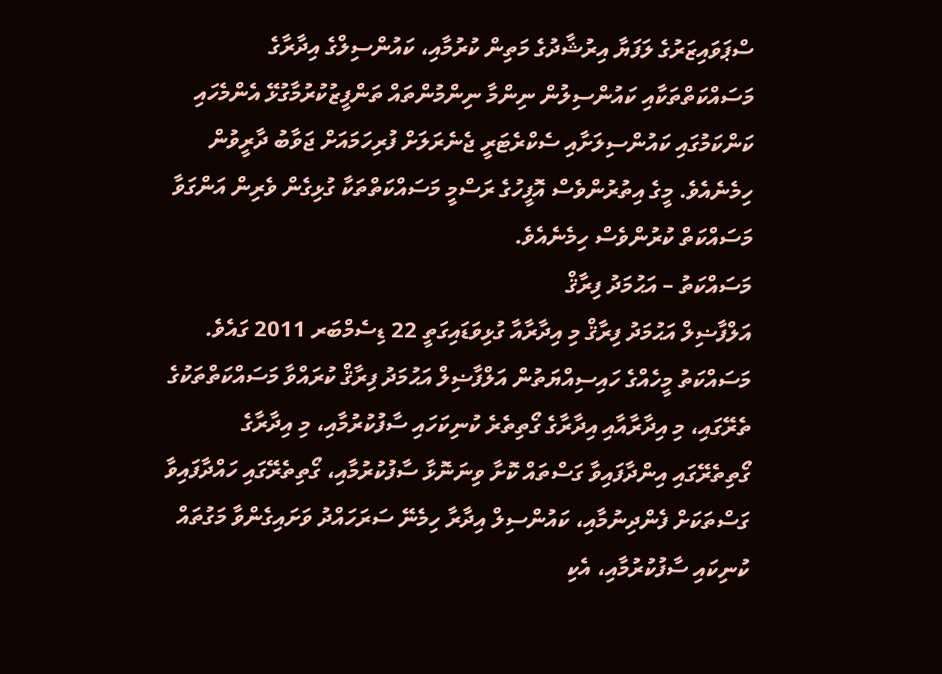ސްޕަވައިޒަރުގެ ލަފަޔާ އިރުޝާދުގެ މަތިން ކުރުމާއި، ކައުންސިލްގެ އިދާރާގެ މަސައްކަތްތަކާއި ކައުންސިލުން ނިންމާ ނިންމުންތައް ތަންފީޒުކުރުމާގުޅޭ އެންމެހައި ކަންކަމުގައި ކައުންސިލަށާއި ސެކްރެޓަރީ ޖެނެރަލަށް ފުރިހަމައަށް ޖަވާބު ދާރީވުން ހިމެނެއެވެ. މީގެ އިތުރުންވެސް އޮފީހުގެ ރަސްމީ މަސައްކަތްތަކާ ގުޅިގެން ވެރިން އަންގަވާ މަސައްކަތް ކުރުންވެސް ހިމެނެއެވެ.
މަސައްކަތު – އަޙުމަދު ފިރާޤް
އަލްފާޟިލް އަޙުމަދު ފިރާޤް މި އިދާރާއާ ގުޅިވަޑައިގަތީ 22 ޑިސެމްބަރ 2011 ގައެވެ. މަސައްކަތު މީހެއްގެ ހައިސިއްޔަތުން އަލްފާޟިލް އަޙުމަދު ފިރާޤް ކުރައްވާ މަސައްކަތްތަކުގެ ތެރޭގައި، މި އިދާރާއާއި އިދާރާގެ ގޯތިތެރެ ކުނިކަހައި ސާފުކުރުމާއި، މި އިދާރާގެ ގޯތިތެރޭގައި އިންދާފައިވާ ގަސްތައް ކޮށާ ވިނަނޮޅާ ސާފުކުރުމާއި، ގޯތިތެރޭގައި ހައްދާފައިވާ ގަސްތަކަށް ފެންދިނުމާއި، ކައުންސިލް އިދާރާ ހިމެނޭ ސަރަހައްދު ވަށައިގެންވާ މަގުތައް ކުނިކައި ސާފުކުރުމާއި، އެކި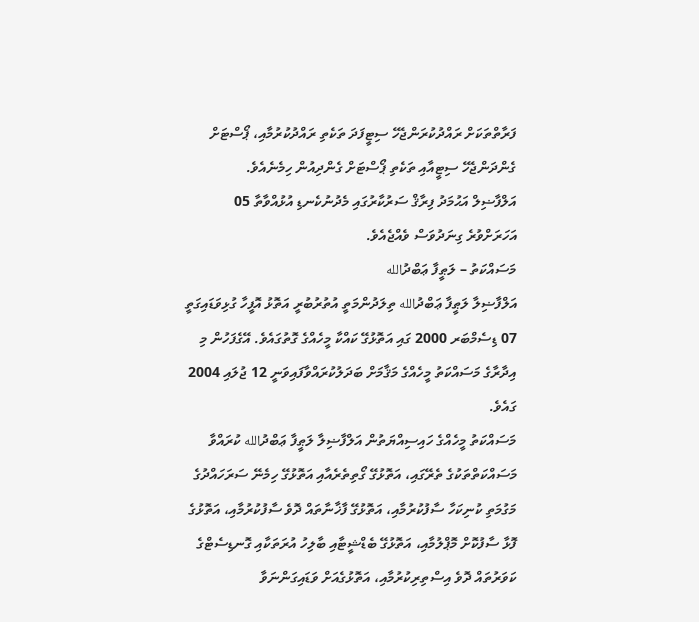ފަރާތްތަކަށް ރައްދުކުރަންޖެހޭ ސިޓީފަދަ ތަކެތި ރައްދުކުރުމާއި، ޕޯސްޓަށް ގެންދަންޖެހޭ ސިޓީއާއި ތަކެތި ޕޯސްޓަށް ގެންދިއުން ހިމެނެއެވެ.
އަލްފާޟިލް އަޙުމަދު ފިރާޤް ސަރުކާރުގައި މެދުނުކެނޑި އުޅުއްވާތާ 05 އަހަރަށްވުރެ ގިނަދުވަސް ވެއްޖެއެވެ.
މަސައްކަތު – ލަޠީފާ ޢަބްދުالله
އަލްފާޟިލާ ލަޠީފާ ޢަބްދުالله ތިލަދުންމަތީ އުތުރުބުރީ އަތޮޅު އޮފީހާ ގުޅިވަޑައިގަތީ 07 ޑިސެމްބަރ 2000 ގައި އަތޮޅުގޭ ކައްކާ މީހެއްގެ ގޮތުގައެވެ. އޭގެފަހުން މި އިދާރާގެ މަސައްކަތު މީހެއްގެ މަޤާމަށް ބަދަލުކުރައްވާފައިވަނީ 12 ޖުލައި 2004 ގައެވެ.
މަސައްކަތު މީހެއްގެ ހައިސިއްޔަތުން އަލްފާޟިލާ ލަޠީފާ ޢަބްދުالله ކުރައްވާ މަސައްކަތްތަކުގެ ތެރޭގައި، އަތޮޅުގޭ ގޯތިތެރެއާއި އަތޮޅުގޭ ހިމެނޭ ސަރަހައްދުގެ މަގުމަތި ކުނިކަހާ ސާފުކުރުމާއި، އަތޮޅުގޭ ފާޚާނާތައް ދޮވެ ސާފުކުރުމާއި، އަތޮޅުގެ ފޮޅާ ސާފުކޮށް މޮޕްލުމާއި، އަތޮޅުގޭ ބެޑްޝީޓާއި ބާލިހު އުރަތަކާއި ގޮނޑިސެޓްގެ ކަވަރުތައް ދޮވެ އިސްތިރިކުރުމާއި، އަތޮޅުގެއަށް ވަޑައިގަންނަވާ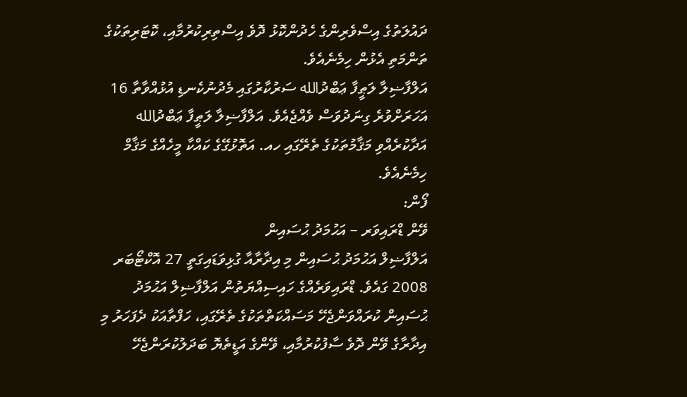ދައުލަތުގެ އިސްވެރިންގެ ހެދުންކޮޅު ދޮވެ އިސްތިރިކުރުމާއި، ކޮޓަރިތަކުގެ ތަންމަތި އެޅުން ހިމެނެއެވެ.
އަލްފާޟިލާ ލަޠީފާ ޢަބްދުالله ސަރުކާރުގައި މެދުނުކެނޑި އުޅުއްވާތާ 16 އަހަރަށްވުރެ ގިނަދުވަސް ވެއްޖެއެވެ. އަލްފާޟިލާ ލަޠީފާ ޢަބްދުالله އަދާކުރެއްވި މަޤާމުތަކުގެ ތެރޭގައި ހއ. އަތޮޅުގޭގެ ކައްކާ މީހެއްގެ މަޤާމް ހިމެނެއެވެ.
ފޯން:
ވޭން ޑްރައިވަރ – އަޙުމަދު ޙުސައިން
އަލްފާޟިލް އަޙުމަދު ޙުސައިން މި އިދާރާއާ ގުޅިވަޑައިގަތީ 27 އޮކްޓޯބަރ 2008 ގައެވެ. ޑްރައިވަރެއްގެ ހައިސިއްޔަތުން އަލްފާޟިލް އަޙުމަދު ޙުސައިން ކުރައްވަންޖެހޭ މަސައްކަތްތަކުގެ ތެރޭގައި، ހަފްތާއަކު ދެފަހަރު މި އިދާރާގެ ވޭން ދޮވެ ސާފުކުރުމާއި، ވޭންގެ އަޑީތެޔޮ ބަދަލުކުރަންޖެހޭ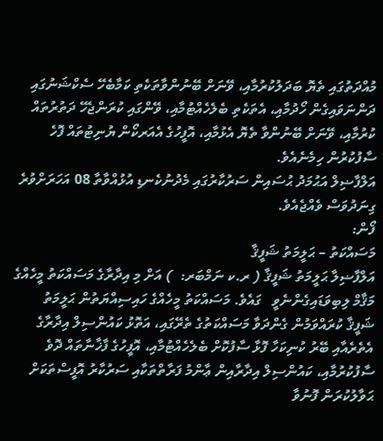މުއްދަތުގައި ތެޔޮ ބަދަލުކުރުމާއި، ވޭނަށް ބޭނުންވާތަކެތި ކަމާބެހޭ ސެކްޝަނުގައި ދަންނަވައިގެން ހޯދުމާއި، އެތަކެތި ބެލެހެއްޓުމާއި، ވޭންގައި ކުރަންޖެހޭ ދަތުރުތައް ކުރުމާއި، ވޭނަށް ބޭނުންވާ ތެޔޮ އެޅުމާއި، އޮފީހުގެ އެއަރކޯން ޔުނިޓުތައް ފޮހެ ސާފުކުރުން ހިމެނެއެވެ.
އަލްފާޟިލް އަޙުމަދު ޙުސައިން ސަރުކާރުގައި މެދުނުކެނޑި އުޅުއްވާތާ 08 އަހަރަށްވުރެ ގިނަދުވަސް ވެއްޖެއެވެ.
ފޯން:
މަސައްކަތު – ޙަލީމަތު ޝަފީޤާ
އަލްފާޟިލާ ޙަލީމަތު ޝަފީޤާ ( ރ.ކ ނަމްބަރ:  ) އަށް މި އިދާރާގެ މަސައްކަތު މީހެއްގެ މަޤާމް ލިބިވަޑައިގެންނެވީ   ގައެވެ. މަސައްކަތު މީހެއްގެ ހައިސިއްޔަތުން ޙަލީމަތު ޝަފީޤާ ކުރައްވަމުން ގެންދަވާ މަސައްކަތުގެ ތެރޭގައި، އަތޮޅު ކައުންސިލް އިދާރާގެ އެތެރެއާއި ބޭރު ކުނިކަހާ ފޮޅާ ސާފުކޮށް ބެލެހެއްޓުމާއި، އޮފީހުގެ ފާޚާނާތައް ދޮވެ ސާފުކުރުމާއި، ކައުންސިލް އިދާރާއިން ޢާންމު ފަރާތްތަކާއި ސަރުކާރު އޮފީސްތަކަށް ޙަވާލުކުރަން ފޮނުވާ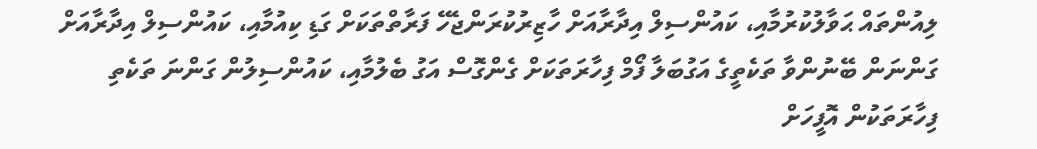ލިއުންތައް ޙަވާލުކުރުމާއި، ކައުންސިލް އިދާރާއަށް ހާޒިރުކުރަންޖެހޭ ފަރާތްތަކަށް ގަޑި ކިއުމާއި، ކައުންސިލް އިދާރާއަށް ގަންނަން ބޭނުންވާ ތަކެތީގެ އަގުބަލާ ފޯމް ފިހާރަތަކަށް ގެންގޮސް އަގު ބެލުމާއި، ކައުންސިލުން ގަންނަ ތަކެތި ފިހާރަތަކުން އޮފީހަށް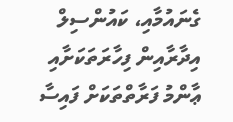ގެނައުމާއި، ކައުންސިލް އިދާރާއިން ފިހާރަތަކަށާއި ޢާންމު ފަރާތްތަކަށް ފައިސާ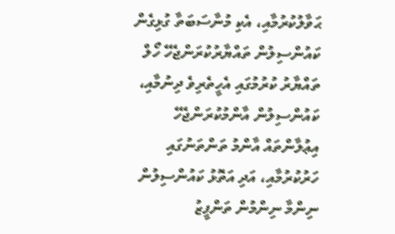ޙަވާލުކުރުމާއި، އެކި މުނާސަބަތާ ގުޅިގެން ކައުންސިލުން ތައްޔާރުކުރަންޖެހޭ ހޯލް ތައްޔާރު ކުރުމުގައި އެހީތެރިވެ ދިނުމާއި، ކައުންސިލުން އާންމުކުރަންޖެހޭ އިޢުލާންތައް އާންމު ތަންތަނުގައި ހަރުކުރުމާއި، އަދި އަތޮޅު ކައުންސިލުން ނިންމާ ނިންމުން ތަންފީޒު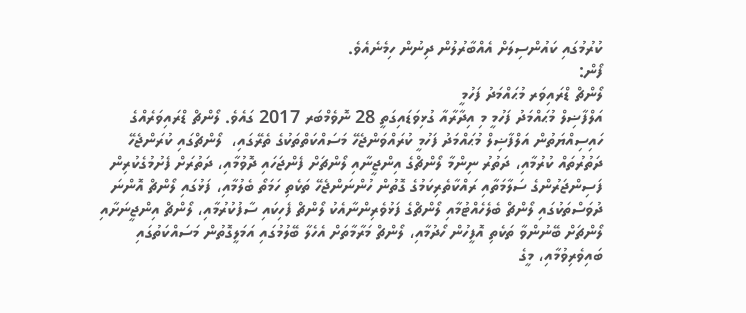ކުރުމުގައި ކައުންސިލަށް އެއްބާރުލުން ދިނުން ހިމެނެއެވެ.
ފޯން:
ލޯންޗް ޑްރައިވަރ މުޙައްމަދު ފަހުމީ
އަލްފާޟިލް މުޙައްމަދު ފަހުމީ މި އިދާރާއާ ގުޅިވަޑައިގަތީ 28 ނޮވެމްބަރ 2017 ގައެވެ. ލޯންޗް ޑްރައިވަރެއްގެ ހައިސިއްޔަތުން އަލްފާޟިލް މުޙައްމަދު ފަހުމީ ކުރައްވަންޖެހޭ މަސައްކަތްތަކުގެ ތެރޭގައި،  ލޯންޗްގައި ކުރަންޖެހޭ ދަތުރުތައް ކުރުމާއި، ދަތުރު ނިންމާ ލޯންޗްގެ އިންޖީނާއި ލޯންޗަށް ފެންޖަހައި ދޮވުމާއި، ދަތުރަށް ފެށުމުގެކުރިން ފަސިންޖަރުންގެ ސަލާމަތާއި ރައްކާތެރިކަމުގެ ގޮތުން ހުންނަންޖެހޭ ތަކެތި ހަމަތޯ ބެލުމާއި، ފަޅުގައި ލޯންޗް އޮންނަ ދުވަސްތަކުގައި ލޯންޗް ބެލެހެއްޓުމާއި ލޯންޗްގެ ފަޅުވެރިންނާއެކު ލޯންޗް ފެހިކައި ސާފުކުރުމާއި، ލޯންޗް އިންޖީނަށާއި ލޯންޗަށް ބޭނުންވާ ތަކެތި އޮފީހުން ހޯދުމާއި، ލޯންޗް މަރާމާތަށް އެހެލާ ބޭލުމުގައި އަމަލީގޮތުން މަސައްކަތުގައި ބައިވެރިވުމާއި، މީގެ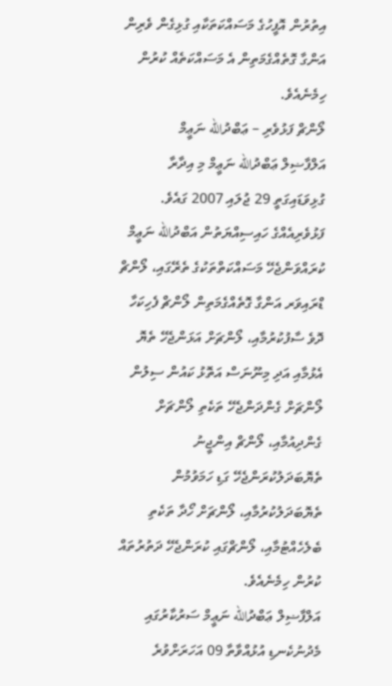އިތުރުން އޮފީހުގެ މަސައްކަތަކާއި ގުޅިގެން ވެރިން އަންގާ ގޮތެއްގެމަތިން އެ މަސައްކަތެއް ކުރުން ހިމެނެއެވެ.
ލޯންޗް ފަޅުވެރި – ޢަބްދުالله ނަޢީމް
އަލްފާޟިލް ޢަބްދުالله ނަޢީމް މި އިދާރާ ގުޅިވަޑައިގަތީ 29 ޖުލައި 2007 ގައެވެ. ފަޅުވެރިއެއްގެ ހައިސިއްޔަތުން އަބްދުالله ނަޢީމް ކުރައްވަންޖެހޭ މަސައްކަތްތަކުގެ ތެރޭގައި، ލޯންޗް ޑްރައިވަރ އަންގާ ގޮތެއްގެމަތިން ލޯންޗް ފެހިކަހާ ދޮވެ ސާފުކުރުމާއި، ލޯންޗަށް އަޅަންޖެހޭ ތެޔޮ އެޅުމާއި އަދި މިނޫނަސް އަތޮޅު ކައުން ސިލުން ލޯންޗަށް ގެންދަންޖެހޭ ތަކެތި ލޯންޗަށް ގެންދިއުމާއި، ލޯންޗް އިންޖީނު ތެޔޮބަދަލުކުރަންޖެހޭ ގަޑި ހަމަވުމުން ތެޔޮބަދަލުކުރުމާއި، ލޯންޗަށް ހޯދާ ތަކެތި ބެލެހެއްޓުމާއި، ލޯންޗްގައި ކުރަންޖެހޭ ދަތުރުތައް ކުރުން ހިމެނެއެވެ.
އަލްފާޟިލް ޢަބްދުالله ނަޢީމް ސަރުކާރުގައި މެދުނުކެނޑި އުޅުއްވާތާ 09 އަހަރަށްވުރެ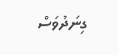ގިނަދުވަސް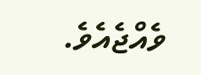ވެއްޖެއެވެ.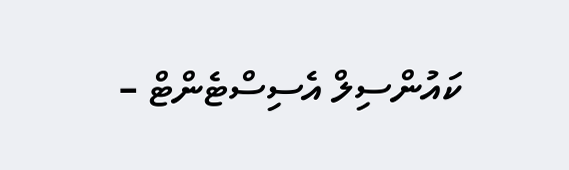ކައުންސިލް އެސިސްޓެންޓް –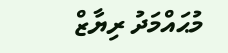މުޙައްމަދު ރިޔާޒް